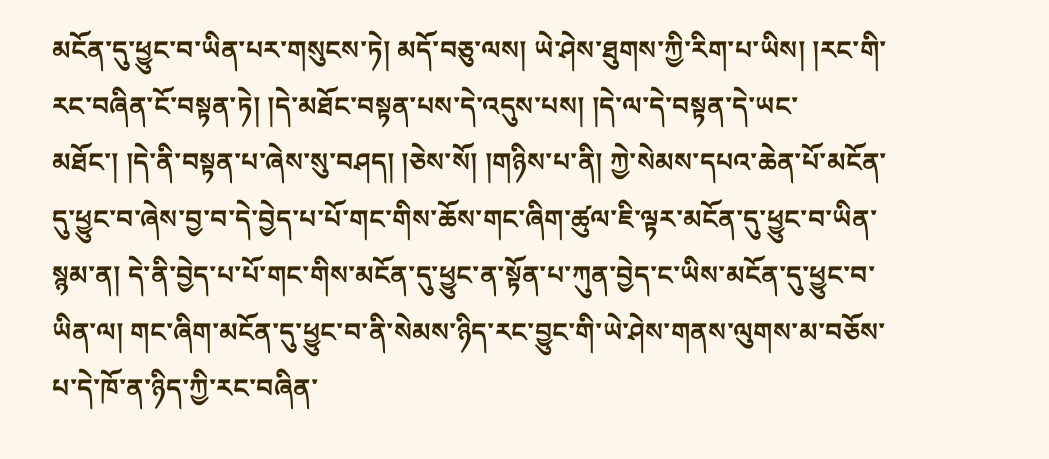མངོན་དུ་ཕྱུང་བ་ཡིན་པར་གསུངས་ཏེ། མདོ་བཅུ་ལས། ཡེ་ཤེས་ཐུགས་ཀྱི་རིག་པ་ཡིས། །རང་གི་རང་བཞིན་ངོ་བསྟན་ཏེ། །དེ་མཐོང་བསྟན་པས་དེ་འདུས་པས། །དེ་ལ་དེ་བསྟན་དེ་ཡང་མཐོང་། །དེ་ནི་བསྟན་པ་ཞེས་སུ་བཤད། །ཅེས་སོ། །གཉིས་པ་ནི། ཀྱེ་སེམས་དཔའ་ཆེན་པོ་མངོན་དུ་ཕྱུང་བ་ཞེས་བྱ་བ་དེ་བྱེད་པ་པོ་གང་གིས་ཆོས་གང་ཞིག་ཚུལ་ཇི་ལྟར་མངོན་དུ་ཕྱུང་བ་ཡིན་སྙམ་ན། དེ་ནི་བྱེད་པ་པོ་གང་གིས་མངོན་དུ་ཕྱུང་ན་སྟོན་པ་ཀུན་བྱེད་ང་ཡིས་མངོན་དུ་ཕྱུང་བ་ཡིན་ལ། གང་ཞིག་མངོན་དུ་ཕྱུང་བ་ནི་སེམས་ཉིད་རང་བྱུང་གི་ཡེ་ཤེས་གནས་ལུགས་མ་བཅོས་པ་དེ་ཁོ་ན་ཉིད་ཀྱི་རང་བཞིན་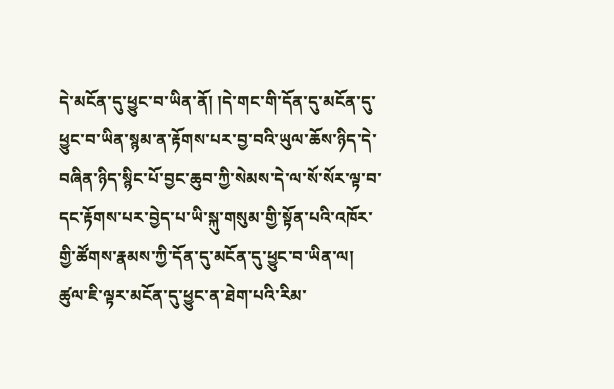དེ་མངོན་དུ་ཕྱུང་བ་ཡིན་ནོ། །དེ་གང་གི་དོན་དུ་མངོན་དུ་ཕྱུང་བ་ཡིན་སྙམ་ན་རྟོགས་པར་བྱ་བའི་ཡུལ་ཆོས་ཉིད་དེ་བཞིན་ཉིད་སྙིང་པོ་བྱང་ཆུབ་ཀྱི་སེམས་དེ་ལ་སོ་སོར་ལྟ་བ་དང་རྟོགས་པར་བྱེད་པ་ཡི་སྐུ་གསུམ་གྱི་སྟོན་པའི་འཁོར་གྱི་ཚོགས་རྣམས་ཀྱི་དོན་དུ་མངོན་དུ་ཕྱུང་བ་ཡིན་ལ། ཚུལ་ཇི་ལྟར་མངོན་དུ་ཕྱུང་ན་ཐེག་པའི་རིམ་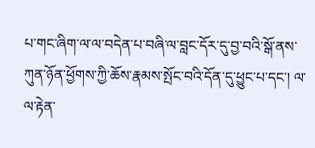པ་གང་ཞིག་ལ་ལ་བདེན་པ་བཞི་ལ་བླང་དོར་དུ་བྱ་བའི་སྒོ་ནས་ཀུན་ཉོན་ཕྱོགས་ཀྱི་ཆོས་རྣམས་སྤོང་བའི་དོན་དུ་ཕྱུང་པ་དང་། ལ་ལ་རྟེན་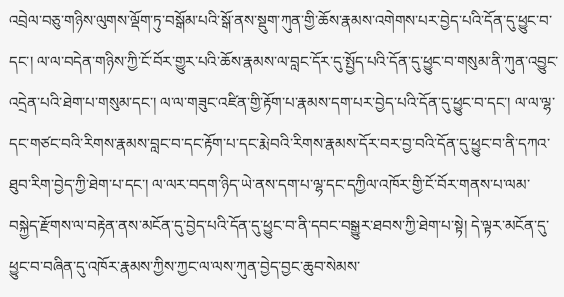འབྲེལ་བཅུ་གཉིས་ལུགས་ལྡོག་ཏུ་བསྒོམ་པའི་སྒོ་ནས་སྡུག་ཀུན་གྱི་ཆོས་རྣམས་འགེགས་པར་བྱེད་པའི་དོན་དུ་ཕྱུང་བ་དང་། ལ་ལ་བདེན་གཉིས་ཀྱི་ངོ་བོར་གྱུར་པའི་ཆོས་རྣམས་ལ་བླང་དོར་དུ་སྤྱོད་པའི་དོན་དུ་ཕྱུང་བ་གསུམ་ནི་ཀུན་འབྱུང་འདྲེན་པའི་ཐེག་པ་གསུམ་དང་། ལ་ལ་གཟུང་འཛིན་གྱི་རྟོག་པ་རྣམས་དག་པར་བྱེད་པའི་དོན་དུ་ཕྱུང་བ་དང་། ལ་ལ་ལྷ་དང་གཙང་བའི་རིགས་རྣམས་བླང་བ་དང་རྟོག་པ་དང་རྨེ་བའི་རིགས་རྣམས་དོར་བར་བྱ་བའི་དོན་དུ་ཕྱུང་བ་ནི་དཀའ་ཐུབ་རིག་བྱེད་ཀྱི་ཐེག་པ་དང་། ལ་ལར་བདག་ཉིད་ཡེ་ནས་དག་པ་ལྷ་དང་དཀྱིལ་འཁོར་གྱི་ངོ་བོར་གནས་པ་ལམ་བསྐྱེད་རྫོགས་ལ་བརྟེན་ནས་མངོན་དུ་བྱེད་པའི་དོན་དུ་ཕྱུང་བ་ནི་དབང་བསྒྱུར་ཐབས་ཀྱི་ཐེག་པ་སྟེ། དེ་ལྟར་མངོན་དུ་ཕྱུང་བ་བཞིན་དུ་འཁོར་རྣམས་ཀྱིས་ཀྱང་ལ་ལས་ཀུན་བྱེད་བྱང་ཆུབ་སེམས་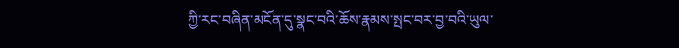ཀྱི་རང་བཞིན་མངོན་དུ་སྣང་བའི་ཆོས་རྣམས་སྤང་བར་བྱ་བའི་ཡུལ་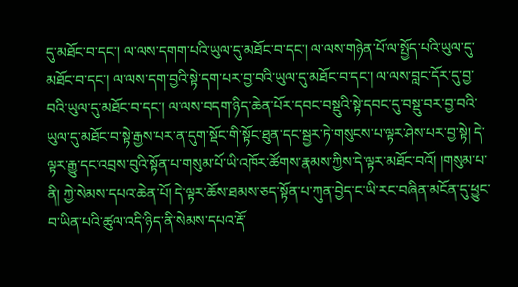དུ་མཐོང་བ་དང་། ལ་ལས་དགག་པའི་ཡུལ་དུ་མཐོང་བ་དང་། ལ་ལས་གཉེན་པོ་ལ་སྤྱོད་པའི་ཡུལ་དུ་མཐོང་བ་དང་། ལ་ལས་དག་བྱའི་སྟེ་དག་པར་བྱ་བའི་ཡུལ་དུ་མཐོང་བ་དང་། ལ་ལས་བླང་དོར་དུ་བྱ་བའི་ཡུལ་དུ་མཐོང་བ་དང་། ལ་ལས་བདག་ཉིད་ཆེན་པོར་དབང་བསྡུའི་སྟེ་དབང་དུ་བསྡུ་བར་བྱ་བའི་ཡུལ་དུ་མཐོང་བ་སྟེ་རྒྱས་པར་ན་དུག་སྡོང་གི་སྟོང་ཐུན་དང་སྦྱར་ཏེ་གསུངས་པ་ལྟར་ཤེས་པར་བྱ་སྟེ། དེ་ལྟར་རྒྱུ་དང་འབྲས་བུའི་སྟོན་པ་གསུམ་པོ་ཡི་འཁོར་ཚོགས་རྣམས་ཀྱིས་དེ་ལྟར་མཐོང་བའོ། །གསུམ་པ་ནི། ཀྱེ་སེམས་དཔའ་ཆེན་པོ། དེ་ལྟར་ཆོས་ཐམས་ཅད་སྟོན་པ་ཀུན་བྱེད་ང་ཡི་རང་བཞིན་མངོན་དུ་ཕྱུང་བ་ཡིན་པའི་ཚུལ་འདི་ཉིད་ནི་སེམས་དཔའ་རྡོ་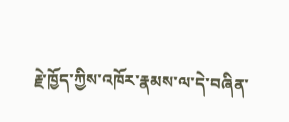རྗེ་ཁྱོད་ཀྱིས་འཁོར་རྣམས་ལ་དེ་བཞིན་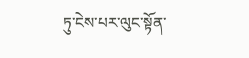ཏུ་ངེས་པར་ལུང་སྟོན་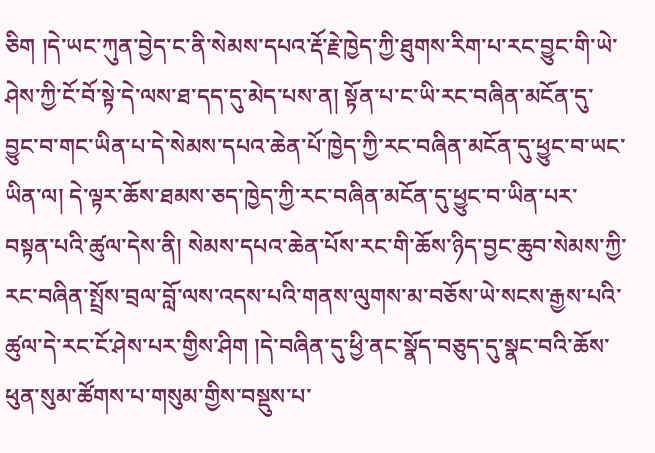ཅིག །དེ་ཡང་ཀུན་བྱེད་ང་ནི་སེམས་དཔའ་རྡོ་རྗེ་ཁྱེད་ཀྱི་ཐུགས་རིག་པ་རང་བྱུང་གི་ཡེ་ཤེས་ཀྱི་ངོ་བོ་སྟེ་དེ་ལས་ཐ་དད་དུ་མེད་པས་ན། སྟོན་པ་ང་ཡི་རང་བཞིན་མངོན་དུ་བྱུང་བ་གང་ཡིན་པ་དེ་སེམས་དཔའ་ཆེན་པོ་ཁྱེད་ཀྱི་རང་བཞིན་མངོན་དུ་ཕྱུང་བ་ཡང་ཡིན་ལ། དེ་ལྟར་ཆོས་ཐམས་ཅད་ཁྱེད་ཀྱི་རང་བཞིན་མངོན་དུ་ཕྱུང་བ་ཡིན་པར་བསྟན་པའི་ཚུལ་དེས་ནི། སེམས་དཔའ་ཆེན་པོས་རང་གི་ཆོས་ཉིད་བྱང་ཆུབ་སེམས་ཀྱི་རང་བཞིན་སྤྲོས་བྲལ་བློ་ལས་འདས་པའི་གནས་ལུགས་མ་བཅོས་ཡེ་སངས་རྒྱས་པའི་ཚུལ་དེ་རང་ངོ་ཤེས་པར་གྱིས་ཤིག །དེ་བཞིན་དུ་ཕྱི་ནང་སྣོད་བཅུད་དུ་སྣང་བའི་ཆོས་ཕུན་སུམ་ཚོགས་པ་གསུམ་གྱིས་བསྡུས་པ་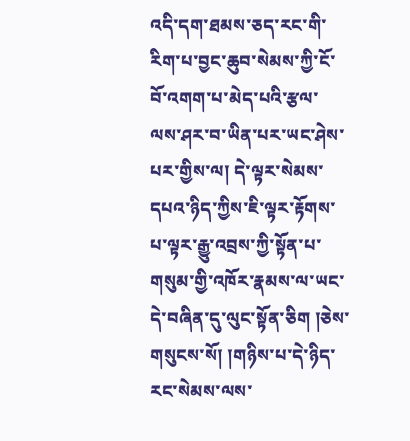འདི་དག་ཐམས་ཅད་རང་གི་རིག་པ་བྱང་ཆུབ་སེམས་ཀྱི་ངོ་བོ་འགག་པ་མེད་པའི་རྩལ་ལས་ཤར་བ་ཡིན་པར་ཡང་ཤེས་པར་གྱིས་ལ། དེ་ལྟར་སེམས་དཔའ་ཉིད་ཀྱིས་ཇི་ལྟར་རྟོགས་པ་ལྟར་རྒྱུ་འབྲས་ཀྱི་སྟོན་པ་གསུམ་གྱི་འཁོར་རྣམས་ལ་ཡང་དེ་བཞིན་དུ་ལུང་སྟོན་ཅིག །ཅེས་གསུངས་སོ། །གཉིས་པ་དེ་ཉིད་རང་སེམས་ལས་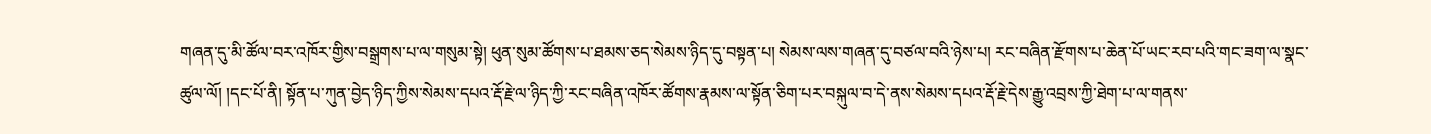གཞན་དུ་མི་ཚོལ་བར་འཁོར་གྱིས་བསྒྲགས་པ་ལ་གསུམ་སྟེ། ཕུན་སུམ་ཚོགས་པ་ཐམས་ཅད་སེམས་ཉིད་དུ་བསྟན་པ། སེམས་ལས་གཞན་དུ་བཙལ་བའི་ཉེས་པ། རང་བཞིན་རྫོགས་པ་ཆེན་པོ་ཡང་རབ་པའི་གང་ཟག་ལ་སྣང་ཚུལ་ལོ། །དང་པོ་ནི། སྟོན་པ་ཀུན་བྱེད་ཉིད་ཀྱིས་སེམས་དཔའ་རྡོ་རྗེ་ལ་ཉིད་ཀྱི་རང་བཞིན་འཁོར་ཚོགས་རྣམས་ལ་སྟོན་ཅིག་པར་བསྐུལ་བ་དེ་ནས་སེམས་དཔའ་རྡོ་རྗེ་དེས་རྒྱུ་འབྲས་ཀྱི་ཐེག་པ་ལ་གནས་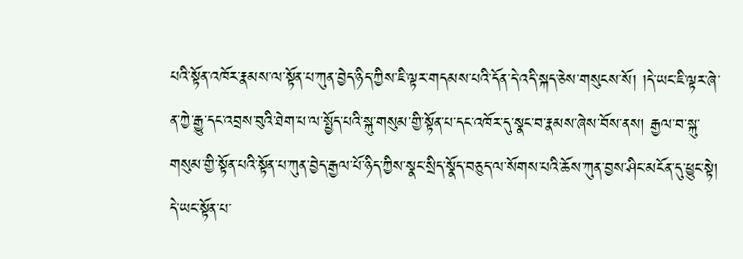པའི་སྟོན་འཁོར་རྣམས་ལ་སྟོན་པ་ཀུན་བྱེད་ཉིད་ཀྱིས་ཇི་ལྟར་གདམས་པའི་དོན་དེ་འདི་སྐད་ཅེས་གསུངས་སོ། །དེ་ཡང་ཇི་ལྟར་ཞེ་ན་ཀྱེ་རྒྱུ་དང་འབྲས་བུའི་ཐེག་པ་ལ་སྤྱོད་པའི་སྐུ་གསུམ་གྱི་སྟོན་པ་དང་འཁོར་དུ་སྣང་བ་རྣམས་ཞེས་བོས་ནས། རྒྱལ་བ་སྐུ་གསུམ་གྱི་སྟོན་པའི་སྟོན་པ་ཀུན་བྱེད་རྒྱལ་པོ་ཉིད་ཀྱིས་སྣང་སྲིད་སྣོད་བཅུད་ལ་སོགས་པའི་ཆོས་ཀུན་བྱས་ཤིང་མངོན་དུ་ཕྱུང་སྟེ། དེ་ཡང་སྟོན་པ་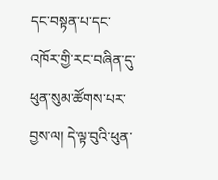དང་བསྟན་པ་དང་འཁོར་གྱི་རང་བཞིན་དུ་ཕུན་སུམ་ཚོགས་པར་བྱས་ལ། དེ་ལྟ་བུའི་ཕུན་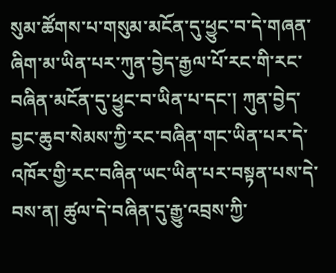སུམ་ཚོགས་པ་གསུམ་མངོན་དུ་ཕྱུང་བ་དེ་གཞན་ཞིག་མ་ཡིན་པར་ཀུན་བྱེད་རྒྱལ་པོ་རང་གི་རང་བཞིན་མངོན་དུ་ཕྱུང་བ་ཡིན་པ་དང་། ཀུན་བྱེད་བྱང་ཆུབ་སེམས་ཀྱི་རང་བཞིན་གང་ཡིན་པར་དེ་འཁོར་གྱི་རང་བཞིན་ཡང་ཡིན་པར་བསྟན་པས་དེ་བས་ན། ཚུལ་དེ་བཞིན་དུ་རྒྱུ་འབྲས་ཀྱི་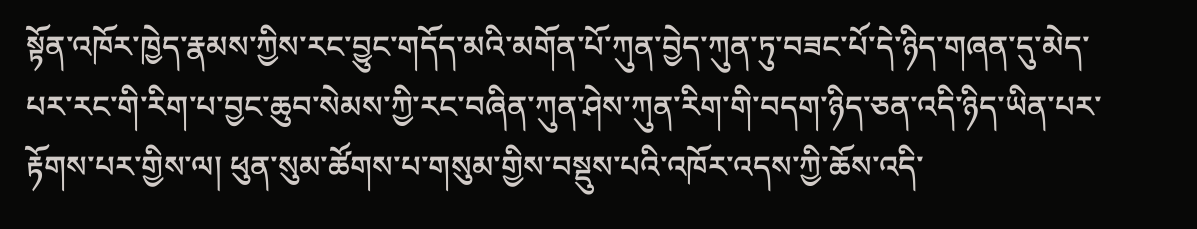སྟོན་འཁོར་ཁྱེད་རྣམས་ཀྱིས་རང་བྱུང་གདོད་མའི་མགོན་པོ་ཀུན་བྱེད་ཀུན་ཏུ་བཟང་པོ་དེ་ཉིད་གཞན་དུ་མེད་པར་རང་གི་རིག་པ་བྱང་ཆུབ་སེམས་ཀྱི་རང་བཞིན་ཀུན་ཤེས་ཀུན་རིག་གི་བདག་ཉིད་ཅན་འདི་ཉིད་ཡིན་པར་རྟོགས་པར་གྱིས་ལ། ཕུན་སུམ་ཚོགས་པ་གསུམ་གྱིས་བསྡུས་པའི་འཁོར་འདས་ཀྱི་ཆོས་འདི་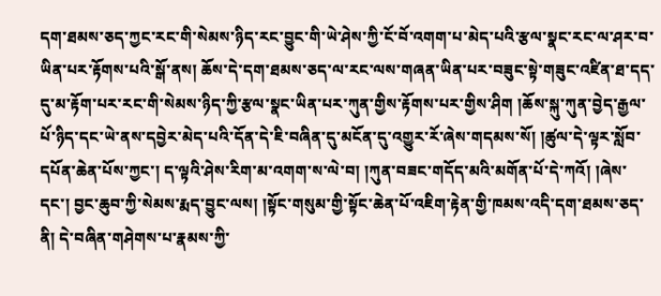དག་ཐམས་ཅད་ཀྱང་རང་གི་སེམས་ཉིད་རང་བྱུང་གི་ཡེ་ཤེས་ཀྱི་ངོ་བོ་འགག་པ་མེད་པའི་རྩལ་སྣང་རང་ལ་ཤར་བ་ཡིན་པར་རྟོགས་པའི་སྒོ་ནས། ཆོས་དེ་དག་ཐམས་ཅད་ལ་རང་ལས་གཞན་ཡིན་པར་བཟུང་སྟེ་གཟུང་འཛིན་ཐ་དད་དུ་མ་རྟོག་པར་རང་གི་སེམས་ཉིད་ཀྱི་རྩལ་སྣང་ཡིན་པར་ཀུན་གྱིས་རྟོགས་པར་གྱིས་ཤིག །ཆོས་སྐུ་ཀུན་བྱེད་རྒྱལ་པོ་ཉིད་དང་ཡེ་ནས་དབྱེར་མེད་པའི་དོན་དེ་ཇི་བཞིན་དུ་མངོན་དུ་འགྱུར་རོ་ཞེས་གདམས་སོ། །ཚུལ་དེ་ལྟར་སློབ་དཔོན་ཆེན་པོས་ཀྱང་། ད་ལྟའི་ཤེས་རིག་མ་འགག་ས་ལེ་བ། །ཀུན་བཟང་གདོད་མའི་མགོན་པོ་དེ་ཀའོ། །ཞེས་དང་། བྱང་ཆུབ་ཀྱི་སེམས་རྨད་བྱུང་ལས། །སྟོང་གསུམ་གྱི་སྟོང་ཆེན་པོ་འཇིག་རྟེན་གྱི་ཁམས་འདི་དག་ཐམས་ཅད་ནི། དེ་བཞིན་གཤེགས་པ་རྣམས་ཀྱི་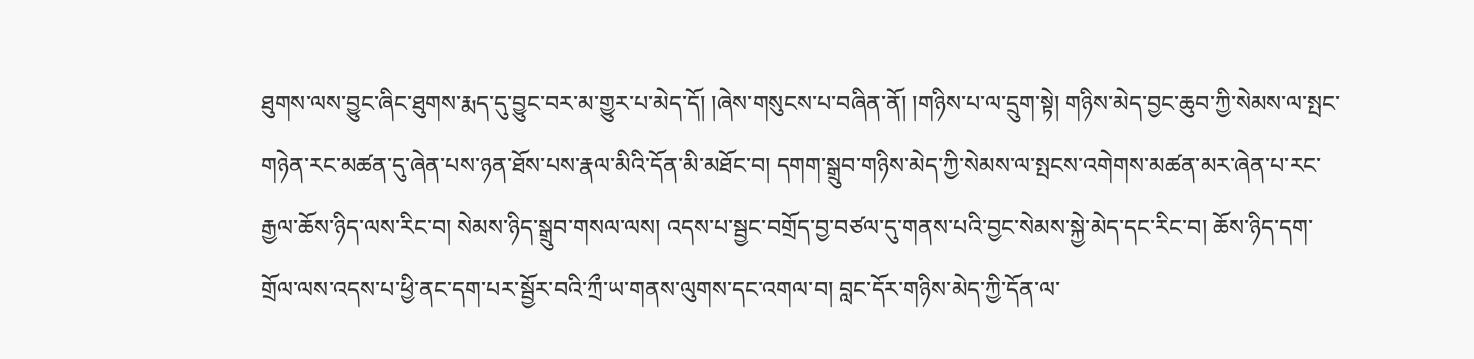ཐུགས་ལས་བྱུང་ཞིང་ཐུགས་རྨད་དུ་བྱུང་བར་མ་གྱུར་པ་མེད་དོ། །ཞེས་གསུངས་པ་བཞིན་ནོ། །གཉིས་པ་ལ་དྲུག་སྟེ། གཉིས་མེད་བྱང་ཆུབ་ཀྱི་སེམས་ལ་སྤང་གཉེན་རང་མཚན་དུ་ཞེན་པས་ཉན་ཐོས་པས་རྣལ་མིའི་དོན་མི་མཐོང་བ། དགག་སྒྲུབ་གཉིས་མེད་ཀྱི་སེམས་ལ་སྤངས་འགེགས་མཚན་མར་ཞེན་པ་རང་རྒྱལ་ཆོས་ཉིད་ལས་རིང་བ། སེམས་ཉིད་སྒྲུབ་གསལ་ལས། འདས་པ་སྦྱང་བགྲོད་བྱ་བཙལ་དུ་གནས་པའི་བྱང་སེམས་སྐྱེ་མེད་དང་རིང་བ། ཆོས་ཉིད་དག་གྲོལ་ལས་འདས་པ་ཕྱི་ནང་དག་པར་སྦྱོར་བའི་ཀྲྀ་ཡ་གནས་ལུགས་དང་འགལ་བ། བླང་དོར་གཉིས་མེད་ཀྱི་དོན་ལ་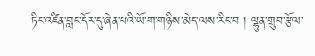ཏིང་འཛིན་བླང་དོར་དུ་ཞེན་པའི་ཡོ་ག་གཉིས་མེད་ལས་རིང་བ ། ལྷུན་གྲུབ་རྩོལ་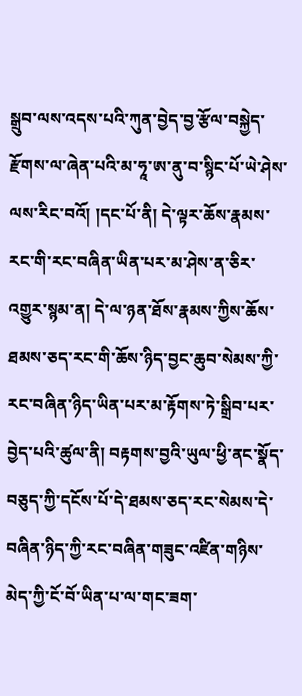སྒྲུབ་ལས་འདས་པའི་ཀུན་བྱེད་བྱ་རྩོལ་བསྐྱེད་རྫོགས་ལ་ཞེན་པའི་མ་ཧཱ་ཨ་ནུ་བ་སྙིང་པོ་ཡེ་ཤེས་ལས་རིང་བའོ། །དང་པོ་ནི། དེ་ལྟར་ཆོས་རྣམས་རང་གི་རང་བཞིན་ཡིན་པར་མ་ཤེས་ན་ཅིར་འགྱུར་སྙམ་ན། དེ་ལ་ཉན་ཐོས་རྣམས་ཀྱིས་ཆོས་ཐམས་ཅད་རང་གི་ཆོས་ཉིད་བྱང་ཆུབ་སེམས་ཀྱི་རང་བཞིན་ཉིད་ཡིན་པར་མ་རྟོགས་ཏེ་སྒྲིབ་པར་བྱེད་པའི་ཚུལ་ནི། བརྟགས་བྱའི་ཡུལ་ཕྱི་ནང་སྣོད་བཅུད་ཀྱི་དངོས་པོ་དེ་ཐམས་ཅད་རང་སེམས་དེ་བཞིན་ཉིད་ཀྱི་རང་བཞིན་གཟུང་འཛིན་གཉིས་མེད་ཀྱི་ངོ་བོ་ཡིན་པ་ལ་གང་ཟག་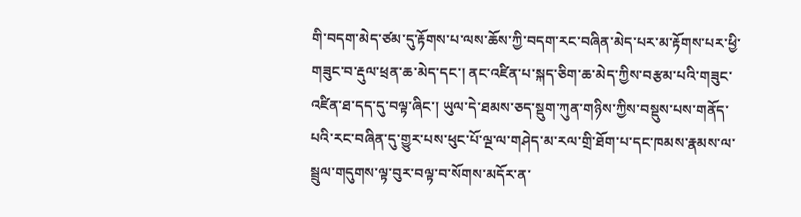གི་བདག་མེད་ཙམ་དུ་རྟོགས་པ་ལས་ཆོས་ཀྱི་བདག་རང་བཞིན་མེད་པར་མ་རྟོགས་པར་ཕྱི་གཟུང་བ་རྡུལ་ཕྲན་ཆ་མེད་དང་། ནང་འཛིན་པ་སྐད་ཅིག་ཆ་མེད་ཀྱིས་བརྩམ་པའི་གཟུང་འཛིན་ཐ་དད་དུ་བལྟ་ཞིང་། ཡུལ་དེ་ཐམས་ཅད་སྡུག་ཀུན་གཉིས་ཀྱིས་བསྡུས་པས་གནོད་པའི་རང་བཞིན་དུ་གྱུར་པས་ཕུང་པོ་ལྔ་ལ་གཤེད་མ་རལ་གྲི་ཐོག་པ་དང་ཁམས་རྣམས་ལ་སྦྲུལ་གདུགས་ལྟ་བུར་བལྟ་བ་སོགས་མདོར་ན་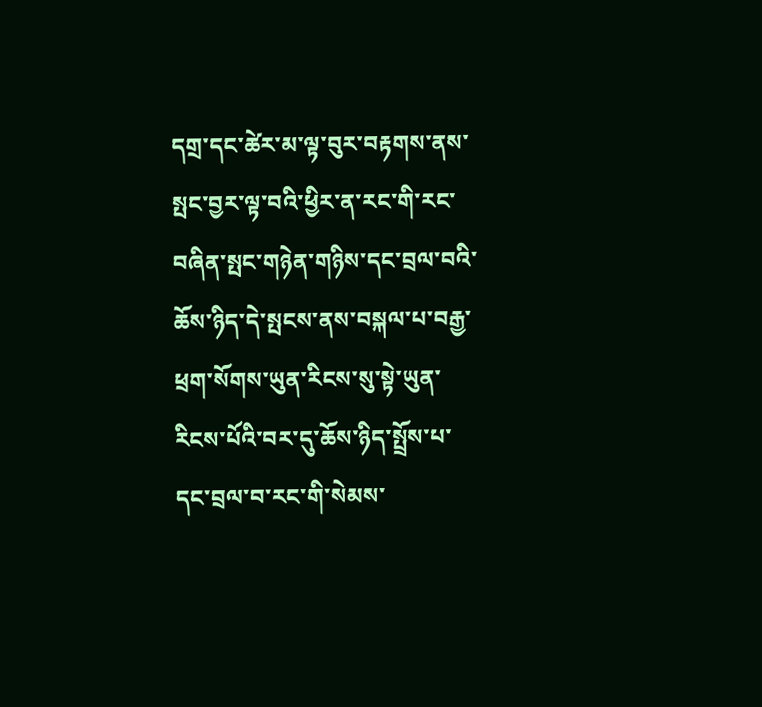དགྲ་དང་ཚེར་མ་ལྟ་བུར་བརྟགས་ནས་སྤང་བྱར་ལྟ་བའི་ཕྱིར་ན་རང་གི་རང་བཞིན་སྤང་གཉེན་གཉིས་དང་བྲལ་བའི་ཆོས་ཉིད་དེ་སྤངས་ནས་བསྐལ་པ་བརྒྱ་ཕྲག་སོགས་ཡུན་རིངས་སུ་སྟེ་ཡུན་རིངས་པོའི་བར་དུ་ཆོས་ཉིད་སྤྲོས་པ་དང་བྲལ་བ་རང་གི་སེམས་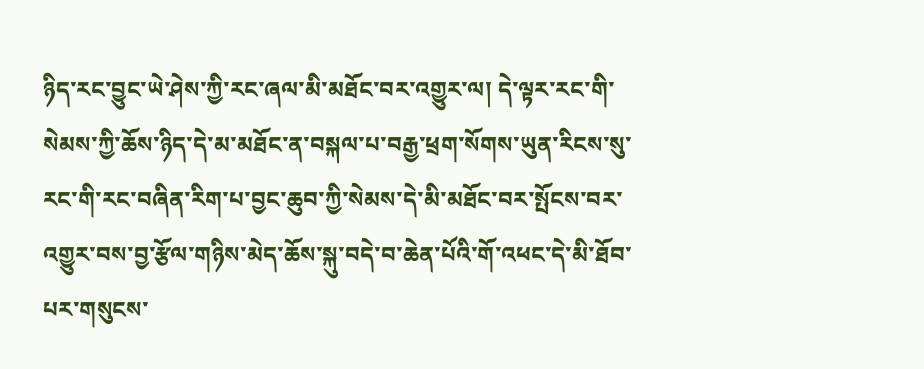ཉིད་རང་བྱུང་ཡེ་ཤེས་ཀྱི་རང་ཞལ་མི་མཐོང་བར་འགྱུར་ལ། དེ་ལྟར་རང་གི་སེམས་ཀྱི་ཆོས་ཉིད་དེ་མ་མཐོང་ན་བསྐལ་པ་བརྒྱ་ཕྲག་སོགས་ཡུན་རིངས་སུ་རང་གི་རང་བཞིན་རིག་པ་བྱང་ཆུབ་ཀྱི་སེམས་དེ་མི་མཐོང་བར་སྤོངས་བར་འགྱུར་བས་བྱ་རྩོལ་གཉིས་མེད་ཆོས་སྐུ་བདེ་བ་ཆེན་པོའི་གོ་འཕང་དེ་མི་ཐོབ་པར་གསུངས་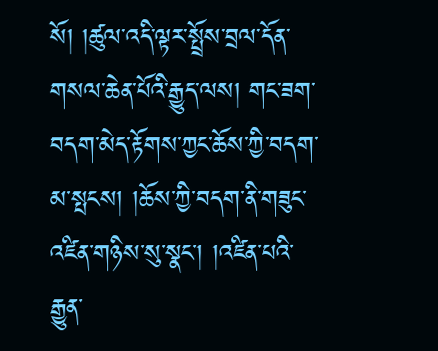སོ། །ཚུལ་འདི་ལྟར་སྤྲོས་བྲལ་དོན་གསལ་ཆེན་པོའི་རྒྱུད་ལས། གང་ཟག་བདག་མེད་རྟོགས་ཀྱང་ཆོས་ཀྱི་བདག་མ་སྤངས། །ཆོས་ཀྱི་བདག་ནི་གཟུང་འཛིན་གཉིས་སུ་སྣང་། །འཛིན་པའི་རྒྱུན་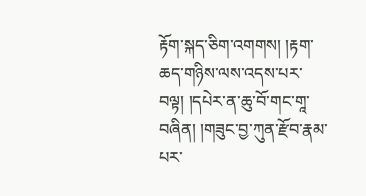རྟོག་སྐད་ཅིག་འགགས། །རྟག་ཆད་གཉིས་ལས་འདས་པར་བལྟ། །དཔེར་ན་ཆུ་བོ་གང་གཱ་བཞིན། །གཟུང་བྱ་ཀུན་རྫོབ་རྣམ་པར་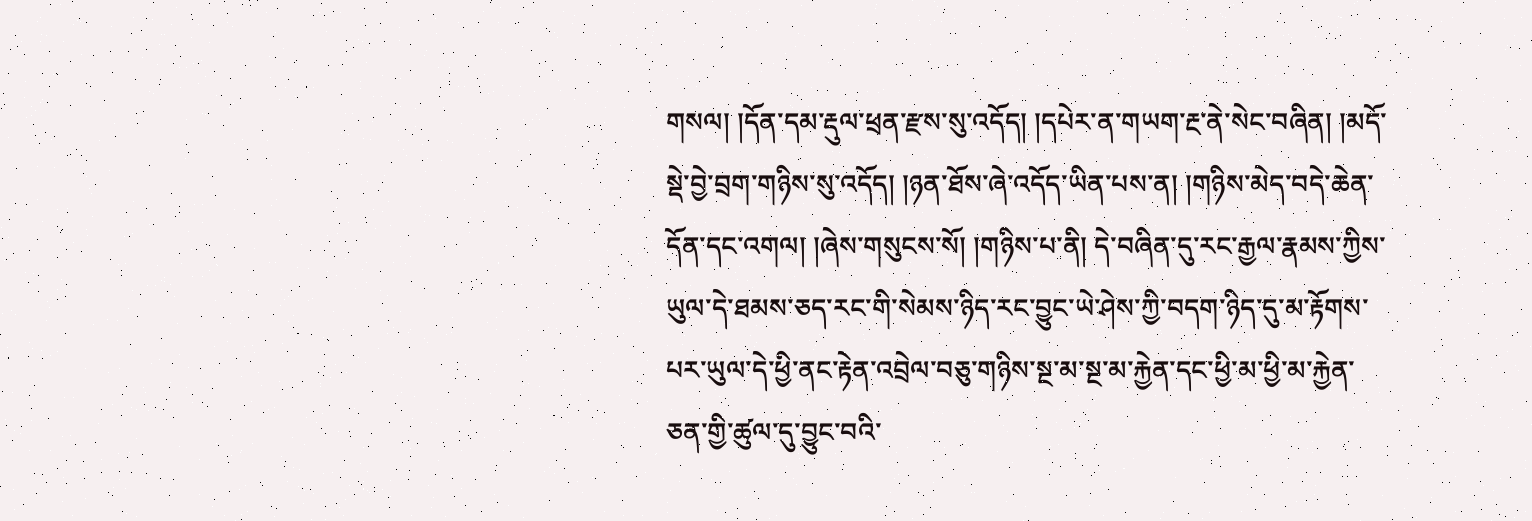གསལ། །དོན་དམ་རྡུལ་ཕྲན་རྫས་སུ་འདོད། །དཔེར་ན་གཡག་རྔ་ནེ་སེང་བཞིན། །མདོ་སྡེ་བྱེ་བྲག་གཉིས་སུ་འདོད། །ཉན་ཐོས་ཞེ་འདོད་ཡིན་པས་ན། །གཉིས་མེད་བདེ་ཆེན་དོན་དང་འགལ། །ཞེས་གསུངས་སོ། །གཉིས་པ་ནི། དེ་བཞིན་དུ་རང་རྒྱལ་རྣམས་ཀྱིས་ཡུལ་དེ་ཐམས་ཅད་རང་གི་སེམས་ཉིད་རང་བྱུང་ཡེ་ཤེས་ཀྱི་བདག་ཉིད་དུ་མ་རྟོགས་པར་ཡུལ་དེ་ཕྱི་ནང་རྟེན་འབྲེལ་བཅུ་གཉིས་སྔ་མ་སྔ་མ་རྐྱེན་དང་ཕྱི་མ་ཕྱི་མ་རྐྱེན་ཅན་གྱི་ཚུལ་དུ་བྱུང་བའི་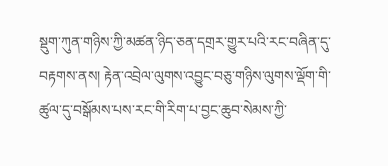སྡུག་ཀུན་གཉིས་ཀྱི་མཚན་ཉིད་ཅན་དགྲར་གྱུར་པའི་རང་བཞིན་དུ་བརྟགས་ནས། རྟེན་འབྲེལ་ལུགས་འབྱུང་བཅུ་གཉིས་ལུགས་ལྡོག་གི་ཚུལ་དུ་བསྒོམས་པས་རང་གི་རིག་པ་བྱང་ཆུབ་སེམས་ཀྱི་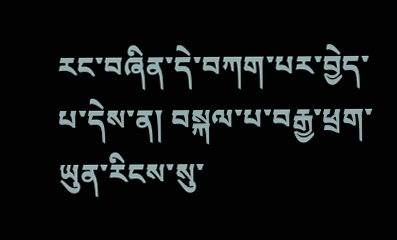རང་བཞིན་དེ་བཀག་པར་བྱེད་པ་དེས་ན། བསྐལ་པ་བརྒྱ་ཕྲག་ཡུན་རིངས་སུ་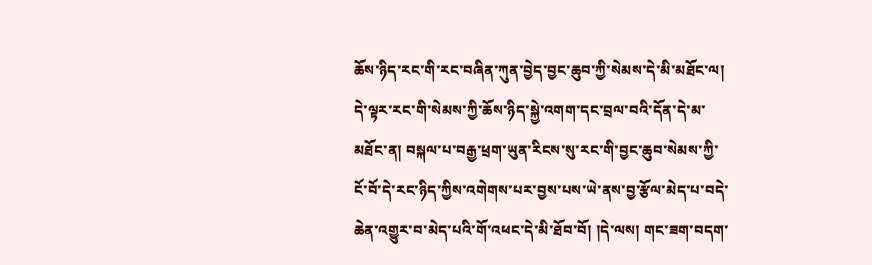ཆོས་ཉིད་རང་གི་རང་བཞིན་ཀུན་བྱེད་བྱང་ཆུབ་ཀྱི་སེམས་དེ་མི་མཐོང་ལ། དེ་ལྟར་རང་གི་སེམས་ཀྱི་ཆོས་ཉིད་སྐྱེ་འགག་དང་བྲལ་བའི་དོན་དེ་མ་མཐོང་ན། བསྐལ་པ་བརྒྱ་ཕྲག་ཡུན་རིངས་སུ་རང་གི་བྱང་ཆུབ་སེམས་ཀྱི་ངོ་བོ་དེ་རང་ཉིད་ཀྱིས་འགེགས་པར་བྱས་པས་ཡེ་ནས་བྱ་རྩོལ་མེད་པ་བདེ་ཆེན་འགྱུར་བ་མེད་པའི་གོ་འཕང་དེ་མི་ཐོབ་བོ། །དེ་ལས། གང་ཟག་བདག་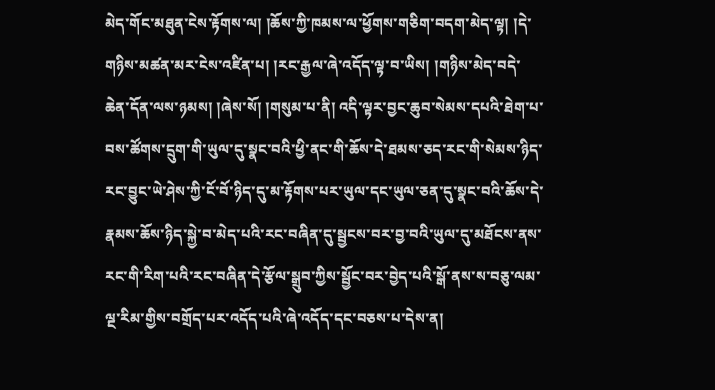མེད་གོང་མཐུན་ངེས་རྟོགས་ལ། །ཆོས་ཀྱི་ཁམས་ལ་ཕྱོགས་གཅིག་བདག་མེད་ལྟ། །དེ་གཉིས་མཚན་མར་ངེས་འཛིན་པ། །རང་རྒྱལ་ཞེ་འདོད་ལྟ་བ་ཡིས། །གཉིས་མེད་བདེ་ཆེན་དོན་ལས་ཉམས། །ཞེས་སོ། །གསུམ་པ་ནི། འདི་ལྟར་བྱང་ཆུབ་སེམས་དཔའི་ཐེག་པ་བས་ཚོགས་དྲུག་གི་ཡུལ་དུ་སྣང་བའི་ཕྱི་ནང་གི་ཆོས་དེ་ཐམས་ཅད་རང་གི་སེམས་ཉིད་རང་བྱུང་ཡེ་ཤེས་ཀྱི་ངོ་བོ་ཉིད་དུ་མ་རྟོགས་པར་ཡུལ་དང་ཡུལ་ཅན་དུ་སྣང་བའི་ཆོས་དེ་རྣམས་ཆོས་ཉིད་སྐྱེ་བ་མེད་པའི་རང་བཞིན་དུ་སྦྱངས་བར་བྱ་བའི་ཡུལ་དུ་མཐོངས་ནས་རང་གི་རིག་པའི་རང་བཞིན་དེ་རྩོལ་སྒྲུབ་ཀྱིས་སྦྱོང་བར་བྱེད་པའི་སྒོ་ནས་ས་བཅུ་ལམ་ལྔ་རིམ་གྱིས་བགྲོད་པར་འདོད་པའི་ཞེ་འདོད་དང་བཅས་པ་དེས་ན།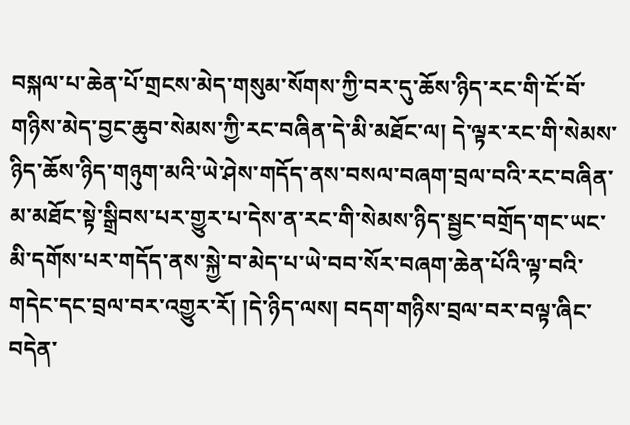བསྐལ་པ་ཆེན་པོ་གྲངས་མེད་གསུམ་སོགས་ཀྱི་བར་དུ་ཆོས་ཉིད་རང་གི་ངོ་བོ་གཉིས་མེད་བྱང་ཆུབ་སེམས་ཀྱི་རང་བཞིན་དེ་མི་མཐོང་ལ། དེ་ལྟར་རང་གི་སེམས་ཉིད་ཆོས་ཉིད་གཉུག་མའི་ཡེ་ཤེས་གདོད་ནས་བསལ་བཞག་བྲལ་བའི་རང་བཞིན་མ་མཐོང་སྟེ་སྒྲིབས་པར་གྱུར་པ་དེས་ན་རང་གི་སེམས་ཉིད་སྦྱང་བགྲོད་གང་ཡང་མི་དགོས་པར་གདོད་ནས་སྐྱེ་བ་མེད་པ་ཡེ་བབ་སོར་བཞག་ཆེན་པོའི་ལྟ་བའི་གདེང་དང་བྲལ་བར་འགྱུར་རོ། །དེ་ཉིད་ལས། བདག་གཉིས་བྲལ་བར་བལྟ་ཞིང་བདེན་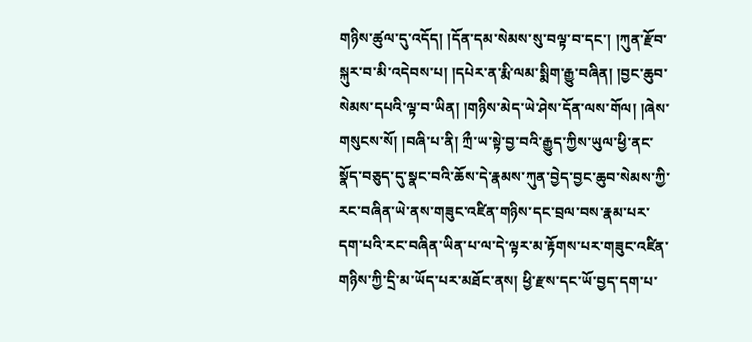གཉིས་ཚུལ་དུ་འདོད། །དོན་དམ་སེམས་སུ་བལྟ་བ་དང་། །ཀུན་རྫོབ་སྐུར་བ་མི་འདེབས་པ། །དཔེར་ན་རྨི་ལམ་སྨིག་རྒྱུ་བཞིན། །བྱང་ཆུབ་སེམས་དཔའི་ལྟ་བ་ཡིན། །གཉིས་མེད་ཡེ་ཤེས་དོན་ལས་གོལ། །ཞེས་གསུངས་སོ། །བཞི་པ་ནི། ཀྲྀ་ཡ་སྟེ་བྱ་བའི་རྒྱུད་ཀྱིས་ཡུལ་ཕྱི་ནང་སྣོད་བཅུད་དུ་སྣང་བའི་ཆོས་དེ་རྣམས་ཀུན་བྱེད་བྱང་ཆུབ་སེམས་ཀྱི་རང་བཞིན་ཡེ་ནས་གཟུང་འཛིན་གཉིས་དང་བྲལ་བས་རྣམ་པར་དག་པའི་རང་བཞིན་ཡིན་པ་ལ་དེ་ལྟར་མ་རྟོགས་པར་གཟུང་འཛིན་གཉིས་ཀྱི་དྲི་མ་ཡོད་པར་མཐོང་ནས། ཕྱི་རྫས་དང་ཡོ་བྱད་དག་པ་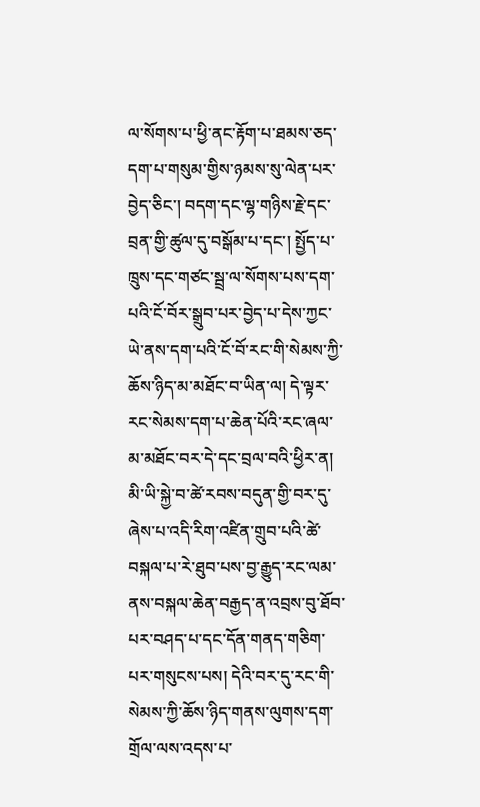ལ་སོགས་པ་ཕྱི་ནང་རྟོག་པ་ཐམས་ཅད་དག་པ་གསུམ་གྱིས་ཉམས་སུ་ལེན་པར་བྱེད་ཅིང་། བདག་དང་ལྷ་གཉིས་རྗེ་དང་བྲན་གྱི་ཚུལ་དུ་བསྒོམ་པ་དང་། སྤྱོད་པ་ཁྲུས་དང་གཙང་སྦྲ་ལ་སོགས་པས་དག་པའི་ངོ་བོར་སྒྲུབ་པར་བྱེད་པ་དེས་ཀྱང་ཡེ་ནས་དག་པའི་ངོ་བོ་རང་གི་སེམས་ཀྱི་ཆོས་ཉིད་མ་མཐོང་བ་ཡིན་ལ། དེ་ལྟར་རང་སེམས་དག་པ་ཆེན་པོའི་རང་ཞལ་མ་མཐོང་བར་དེ་དང་བྲལ་བའི་ཕྱིར་ན། མི་ཡི་སྐྱེ་བ་ཚེ་རབས་བདུན་གྱི་བར་དུ་ཞེས་པ་འདི་རིག་འཛིན་གྲུབ་པའི་ཚེ་བསྐལ་པ་རེ་ཐུབ་པས་བྱ་རྒྱུད་རང་ལམ་ནས་བསྐལ་ཆེན་བརྒྱད་ན་འབྲས་བུ་ཐོབ་པར་བཤད་པ་དང་དོན་གནད་གཅིག་པར་གསུངས་པས། དེའི་བར་དུ་རང་གི་སེམས་ཀྱི་ཆོས་ཉིད་གནས་ལུགས་དག་གྲོལ་ལས་འདས་པ་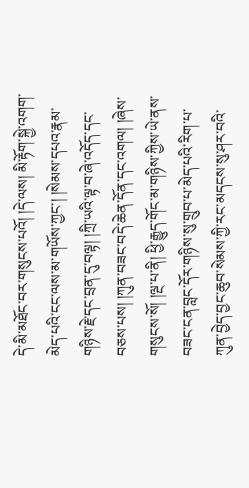དེ་མི་མཐོང་བར་གསུངས་པའོ། །དེ་ལས། མི་རྟོག་སྐྱེ་འགག་མེད་པའི་ངང་ལས་མ་གཡོས་ཀྱང་། །སེམས་དཔའ་རྣམ་གཉིས་རྗེ་དང་བྲན་དུ་བལྟ། །ཀྲི་ཡའི་ལྟ་བ་ཞེ་འདོད་དང་བཅས་པས། །ཀུན་བཟང་བདེ་ཆེན་དོན་དང་འགལ། །ཞེས་གསུངས་སོ། །ལྔ་པ་ནི། ཕྱི་རྒྱུད་གོང་མ་གཉིས་ཀྱིས་ཡེ་ནས་བཟང་ངན་བླང་དོར་གཉིས་སུ་གྲུབ་པ་མེད་པའི་རིག་པ་ཀུན་བྱེད་བྱང་ཆུབ་སེམས་ཀྱི་རང་མདངས་སུ་ཤར་བའི་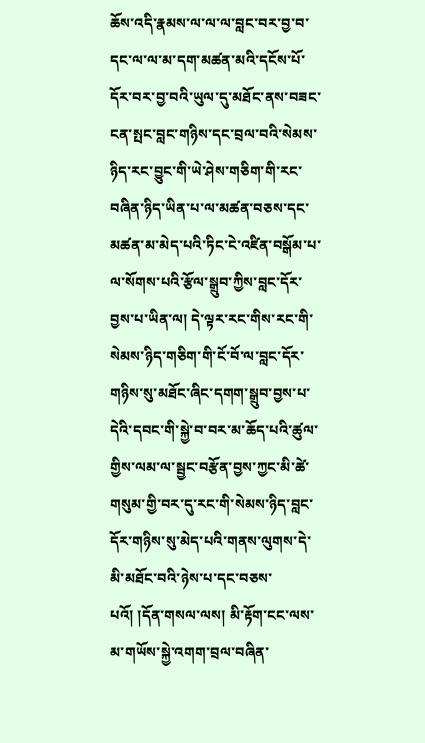ཆོས་འདི་རྣམས་ལ་ལ་ལ་བླང་བར་བྱ་བ་དང་ལ་ལ་མ་དག་མཚན་མའི་དངོས་པོ་དོར་བར་བྱ་བའི་ཡུལ་དུ་མཐོང་ནས་བཟང་ངན་སྤང་བླང་གཉིས་དང་བྲལ་བའི་སེམས་ཉིད་རང་བྱུང་གི་ཡེ་ཤེས་གཅིག་གི་རང་བཞིན་ཉིད་ཡིན་པ་ལ་མཚན་བཅས་དང་མཚན་མ་མེད་པའི་ཏིང་ངེ་འཛིན་བསྒོམ་པ་ལ་སོགས་པའི་རྩོལ་སྒྲུབ་ཀྱིས་བླང་དོར་བྱས་པ་ཡིན་ལ། དེ་ལྟར་རང་གིས་རང་གི་སེམས་ཉིད་གཅིག་གི་ངོ་བོ་ལ་བླང་དོར་གཉིས་སུ་མཐོང་ཞིང་དགག་སྒྲུབ་བྱས་པ་དེའི་དབང་གི་སྐྱེ་བ་བར་མ་ཆོད་པའི་ཚུལ་གྱིས་ལམ་ལ་སྦྱང་བརྩོན་བྱས་ཀྱང་མི་ཚེ་གསུམ་གྱི་བར་དུ་རང་གི་སེམས་ཉིད་བླང་དོར་གཉིས་སུ་མེད་པའི་གནས་ལུགས་དེ་མི་མཐོང་བའི་ཉེས་པ་དང་བཅས་པའོ། །དོན་གསལ་ལས། མི་རྟོག་ངང་ལས་མ་གཡོས་སྐྱེ་འགག་བྲལ་བཞིན་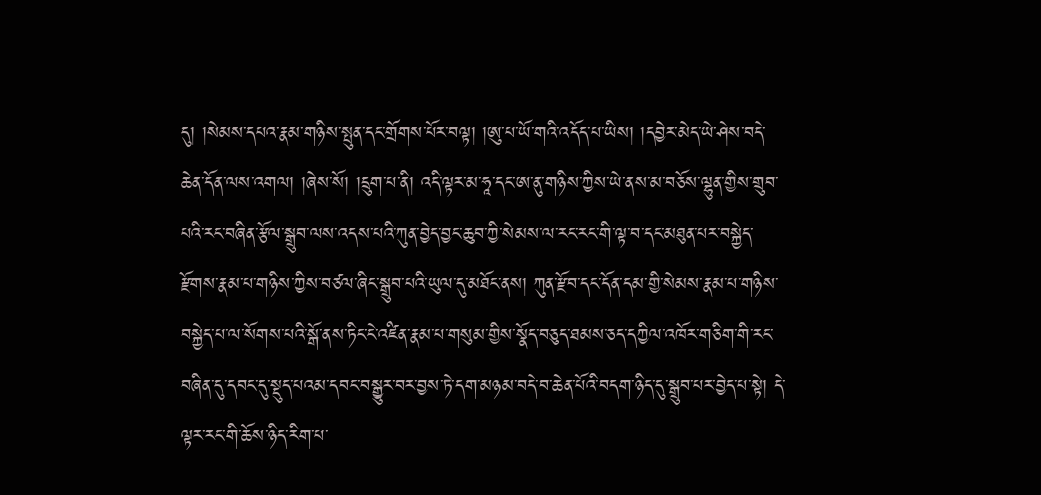དུ། །སེམས་དཔའ་རྣམ་གཉིས་སྤུན་དང་གྲོགས་པོར་བལྟ། །ཨུ་པ་ཡོ་གའི་འདོད་པ་ཡིས། །དབྱེར་མེད་ཡེ་ཤེས་བདེ་ཆེན་དོན་ལས་འགལ། །ཞེས་སོ། །དྲུག་པ་ནི། འདི་ལྟར་མ་ཧཱ་དང་ཨ་ནུ་གཉིས་ཀྱིས་ཡེ་ནས་མ་བཅོས་ལྷུན་གྱིས་གྲུབ་པའི་རང་བཞིན་རྩོལ་སྒྲུབ་ལས་འདས་པའི་ཀུན་བྱེད་བྱང་ཆུབ་ཀྱི་སེམས་ལ་རང་རང་གི་ལྟ་བ་དང་མཐུན་པར་བསྐྱེད་རྫོགས་རྣམ་པ་གཉིས་ཀྱིས་བཙལ་ཞིང་སྒྲུབ་པའི་ཡུལ་དུ་མཐོང་ནས། ཀུན་རྫོབ་དང་དོན་དམ་གྱི་སེམས་རྣམ་པ་གཉིས་བསྐྱེད་པ་ལ་སོགས་པའི་སྒོ་ནས་ཏིང་ངེ་འཛིན་རྣམ་པ་གསུམ་གྱིས་སྣོད་བཅུད་ཐམས་ཅད་དཀྱིལ་འཁོར་གཅིག་གི་རང་བཞིན་དུ་དབང་དུ་སྡུད་པའམ་དབང་བསྒྱུར་བར་བྱས་ཏེ་དག་མཉམ་བདེ་བ་ཆེན་པོའི་བདག་ཉིད་དུ་སྒྲུབ་པར་བྱེད་པ་སྟེ། དེ་ལྟར་རང་གི་ཆོས་ཉིད་རིག་པ་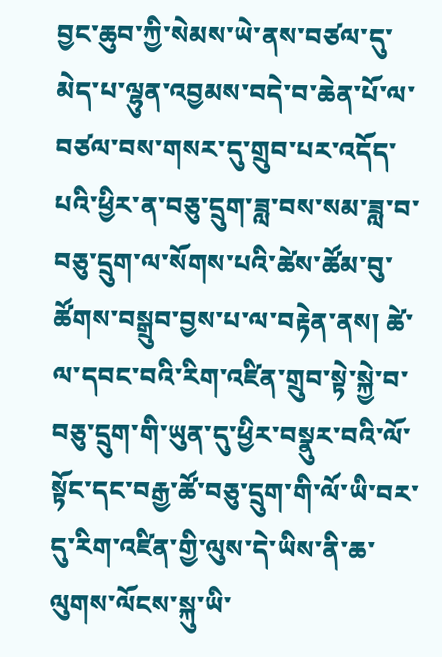བྱང་ཆུབ་ཀྱི་སེམས་ཡེ་ནས་བཙལ་དུ་མེད་པ་ལྷུན་འབྱམས་བདེ་བ་ཆེན་པོ་ལ་བཙལ་བས་གསར་དུ་གྲུབ་པར་འདོད་པའི་ཕྱིར་ན་བཅུ་དྲུག་ཟླ་བས་སམ་ཟླ་བ་བཅུ་དྲུག་ལ་སོགས་པའི་ཚེས་ཚོམ་བུ་ཚོགས་བསྒྲུབ་བྱས་པ་ལ་བརྟེན་ནས། ཚེ་ལ་དབང་བའི་རིག་འཛིན་གྲུབ་སྟེ་སྐྱེ་བ་བཅུ་དྲུག་གི་ཡུན་དུ་ཕྱིར་བསྣུར་བའི་ལོ་སྟོང་དང་བརྒྱ་ཚོ་བཅུ་དྲུག་གི་ལོ་ཡི་བར་དུ་རིག་འཛིན་གྱི་ལུས་དེ་ཡིས་ནི་ཆ་ལུགས་ལོངས་སྐུ་ཡི་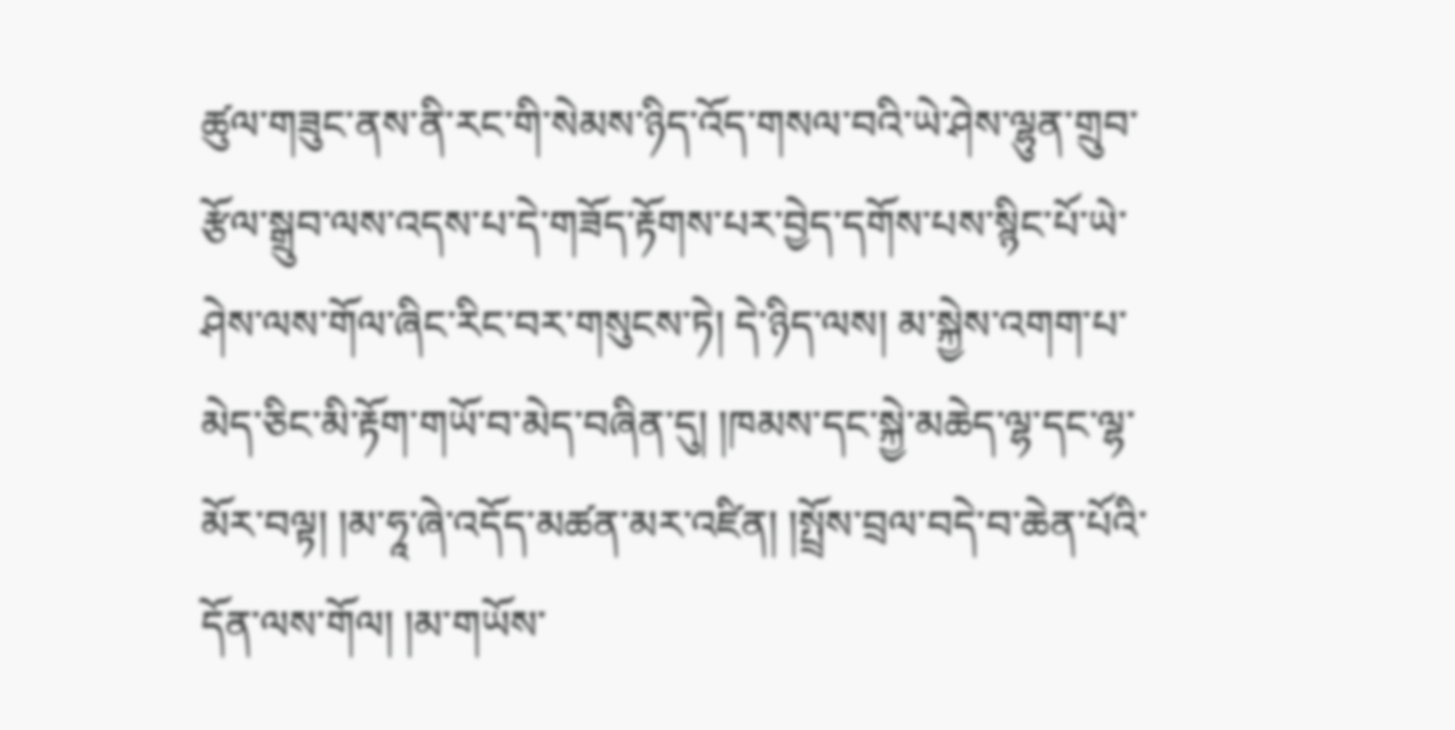ཚུལ་གཟུང་ནས་ནི་རང་གི་སེམས་ཉིད་འོད་གསལ་བའི་ཡེ་ཤེས་ལྷུན་གྲུབ་རྩོལ་སྒྲུབ་ལས་འདས་པ་དེ་གཟོད་རྟོགས་པར་བྱེད་དགོས་པས་སྙིང་པོ་ཡེ་ཤེས་ལས་གོལ་ཞིང་རིང་བར་གསུངས་ཏེ། དེ་ཉིད་ལས། མ་སྐྱེས་འགག་པ་མེད་ཅིང་མི་རྟོག་གཡོ་བ་མེད་བཞིན་དུ། །ཁམས་དང་སྐྱེ་མཆེད་ལྷ་དང་ལྷ་མོར་བལྟ། །མ་ཧཱ་ཞེ་འདོད་མཚན་མར་འཛིན། །སྤྲོས་བྲལ་བདེ་བ་ཆེན་པོའི་དོན་ལས་གོལ། །མ་གཡོས་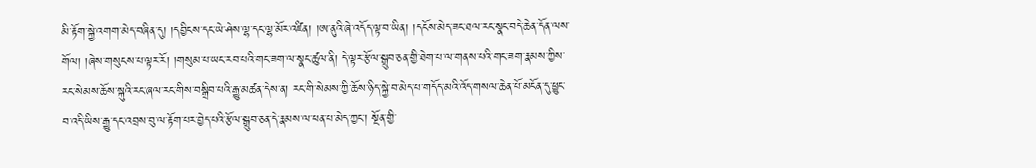མི་རྟོག་སྐྱེ་འགག་མེད་བཞིན་དུ། །དབྱིངས་དང་ཡེ་ཤེས་ལྷ་དང་ལྷ་མོར་འཛིན། །ཨ་ནུའི་ཞེ་འདོད་ལྟ་བ་ཡིན། །དངོས་མེད་ཟང་ཐལ་རང་སྣང་བདེ་ཆེན་དོན་ལས་གོལ། །ཞེས་གསུངས་པ་ལྟར་རོ། །གསུམ་པ་ཡང་རབ་པའི་གང་ཟག་ལ་སྣང་ཚུལ་ནི། དེ་ལྟར་རྩོལ་སྒྲུབ་ཅན་གྱི་ཐེག་པ་ལ་གནས་པའི་གང་ཟག་རྣམས་ཀྱིས་རང་སེམས་ཆོས་སྐུའི་རང་ཞལ་རང་གིས་བསྒྲིབ་པའི་རྒྱུ་མཚན་དེས་ན། རང་གི་སེམས་ཀྱི་ཆོས་ཉིད་སྐྱེ་བ་མེད་པ་གདོད་མའི་འོད་གསལ་ཆེན་པོ་མངོན་དུ་ཕྱུང་བ་འདི་ཡིས་རྒྱུ་དང་འབྲས་བུ་ལ་རྟོག་པར་བྱེད་པའི་རྩོལ་སྒྲུབ་ཅན་དེ་རྣམས་ལ་ཕན་པ་མེད་ཀྱང་། སྔོན་གྱི་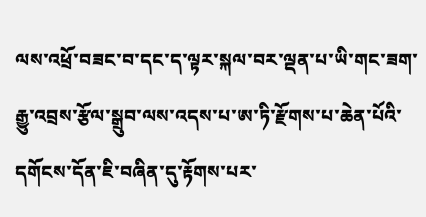ལས་འཕྲོ་བཟང་བ་དང་ད་ལྟར་སྐལ་བར་ལྡན་པ་ཡི་གང་ཟག་རྒྱུ་འབྲས་རྩོལ་སྒྲུབ་ལས་འདས་པ་ཨ་ཏི་རྫོགས་པ་ཆེན་པོའི་དགོངས་དོན་ཇི་བཞིན་དུ་རྟོགས་པར་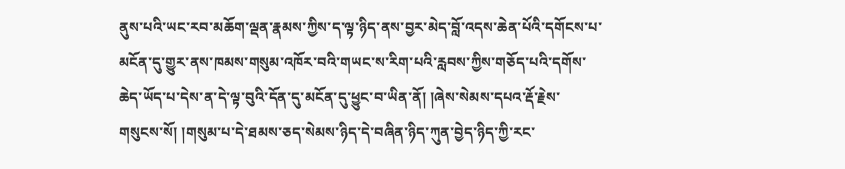ནུས་པའི་ཡང་རབ་མཆོག་ལྡན་རྣམས་ཀྱིས་ད་ལྟ་ཉིད་ནས་བྱར་མེད་བློ་འདས་ཆེན་པོའི་དགོངས་པ་མངོན་དུ་གྱུར་ནས་ཁམས་གསུམ་འཁོར་བའི་གཡང་ས་རིག་པའི་རླབས་ཀྱིས་གཅོད་པའི་དགོས་ཆེད་ཡོད་པ་དེས་ན་དེ་ལྟ་བུའི་དོན་དུ་མངོན་དུ་ཕྱུང་བ་ཡིན་ནོ། །ཞེས་སེམས་དཔའ་རྡོ་རྗེས་གསུངས་སོ། །གསུམ་པ་དེ་ཐམས་ཅད་སེམས་ཉིད་དེ་བཞིན་ཉིད་ཀུན་བྱེད་ཉིད་ཀྱི་རང་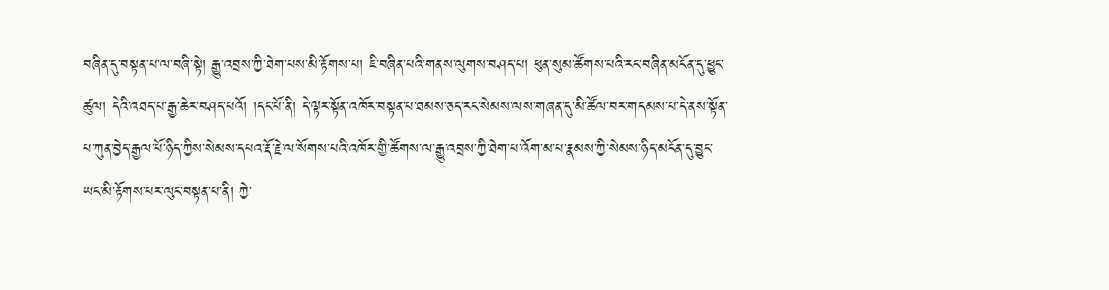བཞིན་དུ་བསྟན་པ་ལ་བཞི་སྟེ། རྒྱུ་འབྲས་ཀྱི་ཐེག་པས་མི་རྟོགས་པ། ཇི་བཞིན་པའི་གནས་ལུགས་བཤད་པ། ཕུན་སུམ་ཚོགས་པའི་རང་བཞིན་མངོན་དུ་ཕྱུང་ཚུལ། དེའི་འཐད་པ་རྒྱ་ཆེར་བཤད་པའོ། །དང་པོ་ནི། དེ་ལྟར་སྟོན་འཁོར་བསྟན་པ་ཐམས་ཅད་རང་སེམས་ལས་གཞན་དུ་མི་ཚོལ་བར་གདམས་པ་དེ་ནས་སྟོན་པ་ཀུན་བྱེད་རྒྱལ་པོ་ཉིད་ཀྱིས་སེམས་དཔའ་རྡོ་རྗེ་ལ་སོགས་པའི་འཁོར་གྱི་ཚོགས་ལ་རྒྱུ་འབྲས་ཀྱི་ཐེག་པ་འོག་མ་པ་རྣམས་ཀྱི་སེམས་ཉིད་མངོན་དུ་བྱུང་ཡང་མི་རྟོགས་པར་ལུང་བསྟན་པ་ནི། ཀྱེ་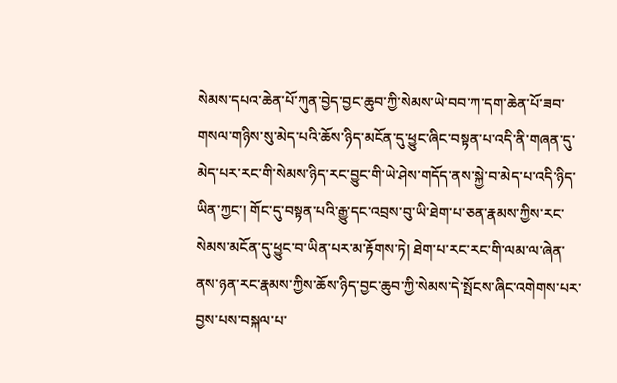སེམས་དཔའ་ཆེན་པོ་ཀུན་བྱེད་བྱང་ཆུབ་ཀྱི་སེམས་ཡེ་བབ་ཀ་དག་ཆེན་པོ་ཟབ་གསལ་གཉིས་སུ་མེད་པའི་ཆོས་ཉིད་མངོན་དུ་ཕྱུང་ཞིང་བསྟན་པ་འདི་ནི་གཞན་དུ་མེད་པར་རང་གི་སེམས་ཉིད་རང་བྱུང་གི་ཡེ་ཤེས་གདོད་ནས་སྐྱེ་བ་མེད་པ་འདི་ཉིད་ཡིན་ཀྱང་། གོང་དུ་བསྟན་པའི་རྒྱུ་དང་འབྲས་བུ་ཡི་ཐེག་པ་ཅན་རྣམས་ཀྱིས་རང་སེམས་མངོན་དུ་ཕྱུང་བ་ཡིན་པར་མ་རྟོགས་ཏེ། ཐེག་པ་རང་རང་གི་ལམ་ལ་ཞེན་ནས་ཉན་རང་རྣམས་ཀྱིས་ཆོས་ཉིད་བྱང་ཆུབ་ཀྱི་སེམས་དེ་སྤོངས་ཞིང་འགེགས་པར་བྱས་པས་བསྐལ་པ་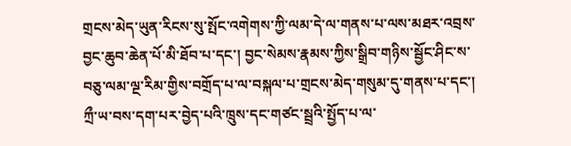གྲངས་མེད་ཡུན་རིངས་སུ་སྤོང་འགེགས་ཀྱི་ལམ་དེ་ལ་གནས་པ་ལས་མཐར་འབྲས་བྱང་ཆུབ་ཆེན་པོ་མི་ཐོབ་པ་དང་། བྱང་སེམས་རྣམས་ཀྱིས་སྒྲིབ་གཉིས་སྦྱོང་ཤིང་ས་བཅུ་ལམ་ལྔ་རིམ་གྱིས་བགྲོད་པ་ལ་བསྐལ་པ་གྲངས་མེད་གསུམ་དུ་གནས་པ་དང་། ཀྲྀ་ཡ་བས་དག་པར་བྱེད་པའི་ཁྲུས་དང་གཙང་སྦྲའི་སྤྱོད་པ་ལ་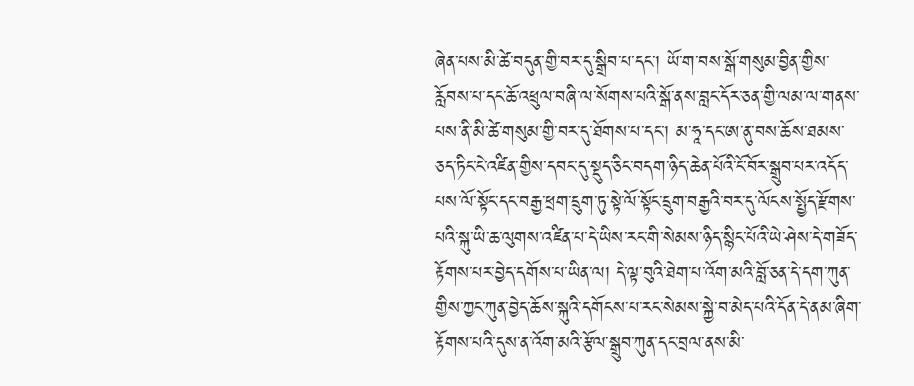ཞེན་པས་མི་ཚེ་བདུན་གྱི་བར་དུ་སྒྲིབ་པ་དང་། ཡོ་ག་བས་སྒོ་གསུམ་བྱིན་གྱིས་རློབས་པ་དང་ཆོ་འཕྲུལ་བཞི་ལ་སོགས་པའི་སྒོ་ནས་བླང་དོར་ཅན་གྱི་ལམ་ལ་གནས་པས་ནི་མི་ཚེ་གསུམ་གྱི་བར་དུ་ཐོགས་པ་དང་། མ་ཧཱ་དང་ཨ་ནུ་བས་ཆོས་ཐམས་ཅད་ཏིང་ངེ་འཛིན་གྱིས་དབང་དུ་སྡུད་ཅིང་བདག་ཉིད་ཆེན་པོའི་ངོ་བོར་སྒྲུབ་པར་འདོད་པས་ལོ་སྟོང་དང་བརྒྱ་ཕྲག་དྲུག་ཏུ་སྟེ་ལོ་སྟོང་དྲུག་བརྒྱའི་བར་དུ་ལོངས་སྤྱོད་རྫོགས་པའི་སྐུ་ཡི་ཆ་ལུགས་འཛིན་པ་དེ་ཡིས་རང་གི་སེམས་ཉིད་སྙིང་པོའི་ཡེ་ཤེས་དེ་གཟོད་རྟོགས་པར་བྱེད་དགོས་པ་ཡིན་ལ། དེ་ལྟ་བུའི་ཐེག་པ་འོག་མའི་བློ་ཅན་དེ་དག་ཀུན་གྱིས་ཀྱང་ཀུན་བྱེད་ཆོས་སྐུའི་དགོངས་པ་རང་སེམས་སྐྱེ་བ་མེད་པའི་དོན་དེ་ནམ་ཞིག་རྟོགས་པའི་དུས་ན་འོག་མའི་རྩོལ་སྒྲུབ་ཀུན་དང་བྲལ་ནས་མི་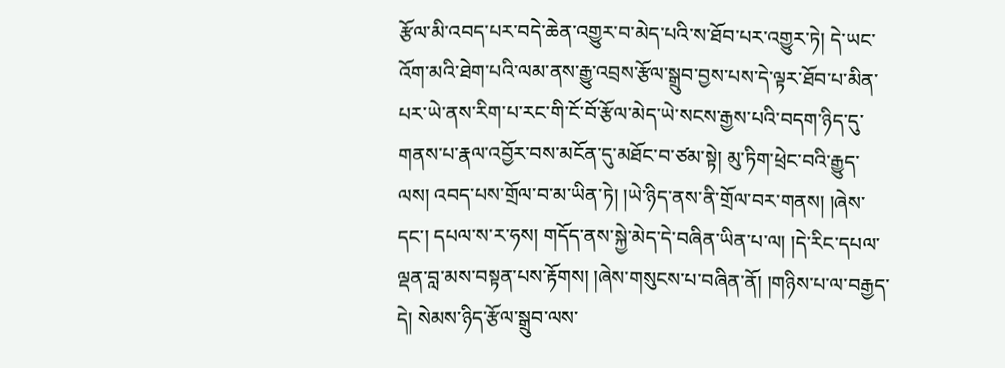རྩོལ་མི་འབད་པར་བདེ་ཆེན་འགྱུར་བ་མེད་པའི་ས་ཐོབ་པར་འགྱུར་ཏེ། དེ་ཡང་འོག་མའི་ཐེག་པའི་ལམ་ནས་རྒྱུ་འབྲས་རྩོལ་སྒྲུབ་བྱས་པས་དེ་ལྟར་ཐོབ་པ་མིན་པར་ཡེ་ནས་རིག་པ་རང་གི་ངོ་བོ་རྩོལ་མེད་ཡེ་སངས་རྒྱས་པའི་བདག་ཉིད་དུ་གནས་པ་རྣལ་འབྱོར་བས་མངོན་དུ་མཐོང་བ་ཙམ་སྟེ། མུ་ཏིག་ཕྲེང་བའི་རྒྱུད་ལས། འབད་པས་གྲོལ་བ་མ་ཡིན་ཏེ། །ཡེ་ཉིད་ནས་ནི་གྲོལ་བར་གནས། །ཞེས་དང་། དཔལ་ས་ར་ཧས། གདོད་ནས་སྐྱེ་མེད་དེ་བཞིན་ཡིན་པ་ལ། །དེ་རིང་དཔལ་ལྡན་བླ་མས་བསྟན་པས་རྟོགས། །ཞེས་གསུངས་པ་བཞིན་ནོ། །གཉིས་པ་ལ་བརྒྱད་དེ། སེམས་ཉིད་རྩོལ་སྒྲུབ་ལས་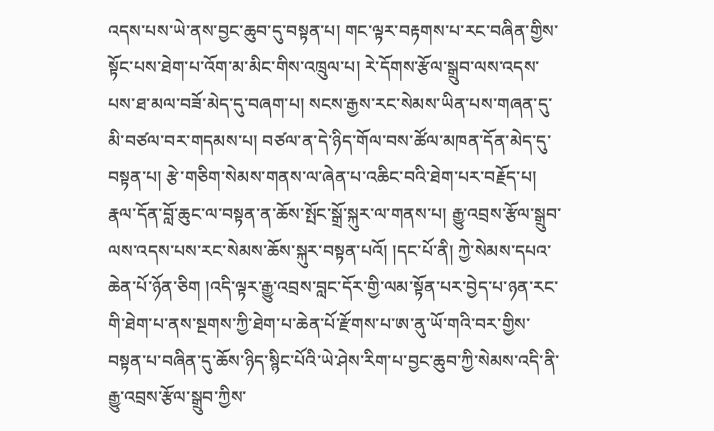འདས་པས་ཡེ་ནས་བྱང་ཆུབ་དུ་བསྟན་པ། གང་ལྟར་བརྟགས་པ་རང་བཞིན་གྱིས་སྟོང་པས་ཐེག་པ་འོག་མ་མིང་གིས་འཁྲུལ་པ། རེ་དོགས་རྩོལ་སྒྲུབ་ལས་འདས་པས་ཐ་མལ་བཟོ་མེད་དུ་བཞག་པ། སངས་རྒྱས་རང་སེམས་ཡིན་པས་གཞན་དུ་མི་བཙལ་བར་གདམས་པ། བཙལ་ན་དེ་ཉིད་གོལ་བས་ཚོལ་མཁན་དོན་མེད་དུ་བསྟན་པ། རྩེ་གཅིག་སེམས་གནས་ལ་ཞེན་པ་འཆིང་བའི་ཐེག་པར་བརྗོད་པ། རྣལ་དོན་བློ་ཆུང་ལ་བསྟན་ན་ཆོས་སྤོང་སྒྲོ་སྐུར་ལ་གནས་པ། རྒྱུ་འབྲས་རྩོལ་སྒྲུབ་ལས་འདས་པས་རང་སེམས་ཆོས་སྐུར་བསྟན་པའོ། །དང་པོ་ནི། ཀྱེ་སེམས་དཔའ་ཆེན་པོ་ཉོན་ཅིག །འདི་ལྟར་རྒྱུ་འབྲས་བླང་དོར་གྱི་ལམ་སྟོན་པར་བྱེད་པ་ཉན་རང་གི་ཐེག་པ་ནས་སྔགས་ཀྱི་ཐེག་པ་ཆེན་པོ་རྫོགས་པ་ཨ་ནུ་ཡོ་གའི་བར་གྱིས་བསྟན་པ་བཞིན་དུ་ཆོས་ཉིད་སྙིང་པོའི་ཡེ་ཤེས་རིག་པ་བྱང་ཆུབ་ཀྱི་སེམས་འདི་ནི་རྒྱུ་འབྲས་རྩོལ་སྒྲུབ་ཀྱིས་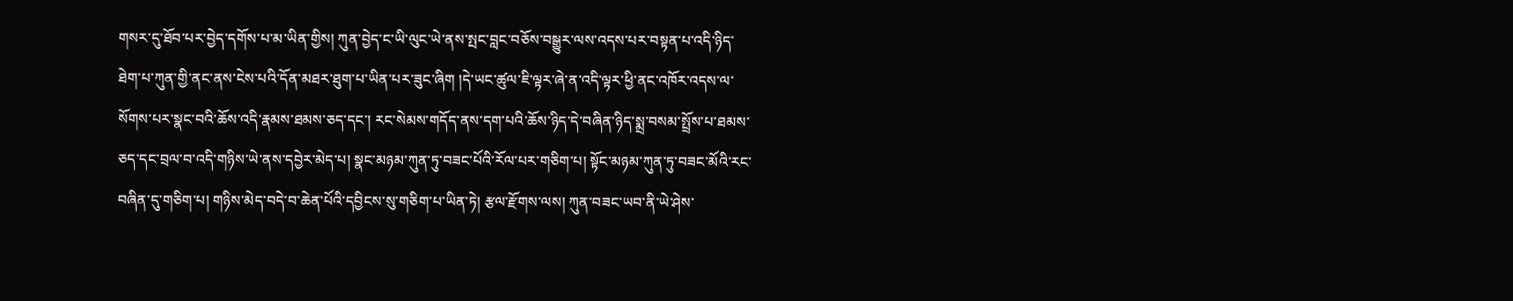གསར་དུ་ཐོབ་པར་བྱེད་དགོས་པ་མ་ཡིན་གྱིས། ཀུན་བྱེད་ང་ཡི་ལུང་ཡེ་ནས་སྤང་བླང་བཅོས་བསྒྱུར་ལས་འདས་པར་བསྟན་པ་འདི་ཉིད་ཐེག་པ་ཀུན་གྱི་ནང་ནས་ངེས་པའི་དོན་མཐར་ཐུག་པ་ཡིན་པར་ཟུང་ཞིག །དེ་ཡང་ཚུལ་ཇི་ལྟར་ཞེ་ན་འདི་ལྟར་ཕྱི་ནང་འཁོར་འདས་ལ་སོགས་པར་སྣང་བའི་ཆོས་འདི་རྣམས་ཐམས་ཅད་དང་། རང་སེམས་གདོད་ནས་དག་པའི་ཆོས་ཉིད་དེ་བཞིན་ཉིད་སྨྲ་བསམ་སྤྲོས་པ་ཐམས་ཅད་དང་བྲལ་བ་འདི་གཉིས་ཡེ་ནས་དབྱེར་མེད་པ། སྣང་མཉམ་ཀུན་ཏུ་བཟང་པོའི་རོལ་པར་གཅིག་པ། སྟོང་མཉམ་ཀུན་ཏུ་བཟང་མོའི་རང་བཞིན་དུ་གཅིག་པ། གཉིས་མེད་བདེ་བ་ཆེན་པོའི་དབྱིངས་སུ་གཅིག་པ་ཡིན་ཏེ། རྩལ་རྫོགས་ལས། ཀུན་བཟང་ཡབ་ནི་ཡེ་ཤེས་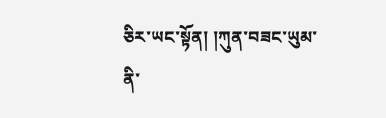ཅིར་ཡང་སྟོན། །ཀུན་བཟང་ཡུམ་ནི་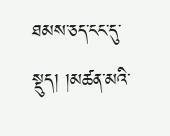ཐམས་ཅད་ངང་དུ་སྡུད། །མཚན་མའི་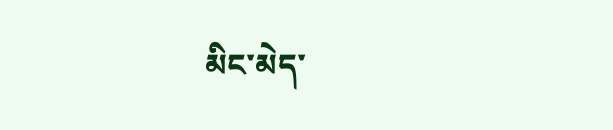མིང་མེད་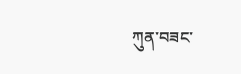ཀུན་བཟང་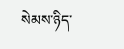སེམས་ཉིད་